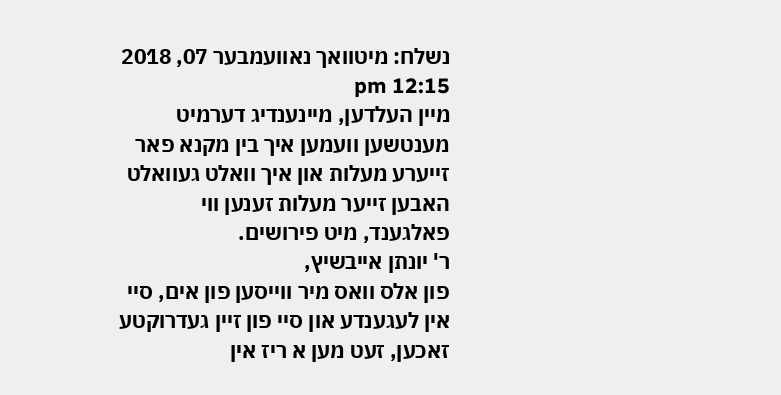נשלח: מיטוואך נאוועמבער 07, 2018 12:15 pm
מיין העלדען, מיינענדיג דערמיט מענטשען וועמען איך בין מקנא פאר זייערע מעלות און איך וואלט געוואלט האבען זייער מעלות זענען ווי פאלגענד, מיט פירושים.
ר' יונתן אייבשיץ,
פון אלס וואס מיר ווייסען פון אים, סיי אין לעגענדע און סיי פון זיין געדרוקטע זאכען, זעט מען א ריז אין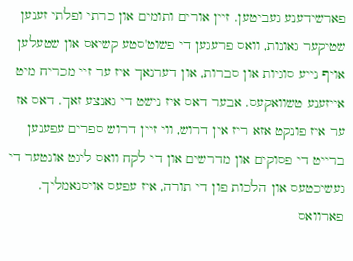פארשידענע געביטען. זיין אורים ותומים און כרתי ופלתי זענען שטיקער גאונות, וואס פרעגען די פשוט'סטע קשיאס און שטעלען אויף נייע סוגיות און סברות, און דערנאך איז ער זיי מכריח מיט אייזענע טשוואקעס. אבער דאס איז נישט די גאנצע זאך. דאס אז ער איז פונקט אזא ריז אין דרוש, ווי זיין דרוש ספרים עפענען ברייט די פסוקים און מדרשים און די לקח וואס ליגט אונטער די געשיכטעס און הלכות פון די תורה, איז עפעס אויסנאמליך. פארוואס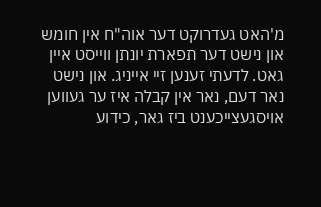מ'האט געדרוקט דער אוה"ח אין חומש און נישט דער תפארת יונתן ווייסט איין גאט. לדעתי זענען זיי אייניג. און נישט נאר דעם, נאר אין קבלה איז ער געווען אויסגעצייכענט ביז גאר, כידוע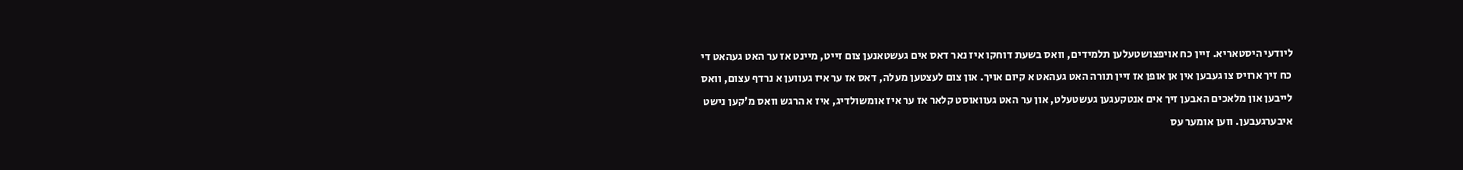ליודעי היסטאריא. זיין כח אויפצושטעלען תלמידים, וואס בשעת דוחקו איז נאר דאס אים געשטאנען צום זייט, מיינט אז ער האט געהאט די כח זיך ארויס צו געבען אין אן אופן אז זיין תורה האט געהאט א קיום אויך. און צום לעצטען מעלה, דאס אז ער איז געווען א נרדף עצום, וואס לייבען און מלאכים האבען זיך אים אנטקעגען געשטעלט, און ער האט געוואוסט קלאר אז ער איז אומשולדיג, איז א הרגש וואס מ'קען נישט איבערגעבען. ווען אומער עס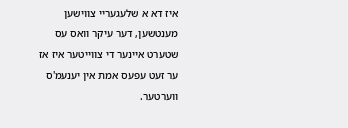איז דא א שלעגעריי צווישען מענטשען, דער עיקר וואס עס שטערט איינער די צווייטער איז אז ער זעט עפעס אמת אין יענעמ'ס ווערטער.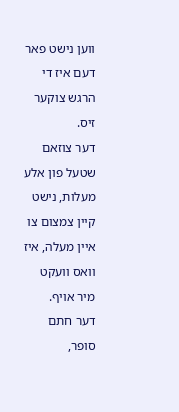ווען נישט פאר דעם איז די הרגש צוקער זיס.
דער צוזאם שטעל פון אלע מעלות, נישט קיין צמצום צו איין מעלה, איז וואס וועקט מיר אויף.
דער חתם סופר,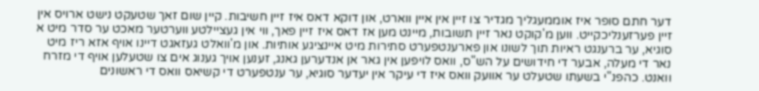דער חתם סופר איז אוממעגליך מגדיר צו זיין אין איין ווארט, און דוקא דאס איז זיין חשיבות. קיין שום זאך שטעקט נישט ארויס אין זיין פערזענליכקייט. ווען מ'קוקט נאר זיין תשובות, מיינט מען אז דאס איז זיין פאך, ווי אין געציילטע ווערטער מאכט ער סדר מיט א סוגיא, ער ברענגט ראיות תוך לשונו און פארענטפערט סתירות מיט איינציגע אותיות. און מ'וואלט געזאגט דיינו אויף אזא ריז מיט נאר די מעלה, אבער די חידושים על הש"ס, וואס לויפען אין גאר אן אנדערען גאנג, זענען אויך גענוג אים צו שטעלען אויף די מזרח וואנט. כהפנ"י בשעתו שטעלט ער אוועק וואס איז די עיקר אין יעדער סוגיא, ער ענטפערט די קשיאס וואס די ראשונים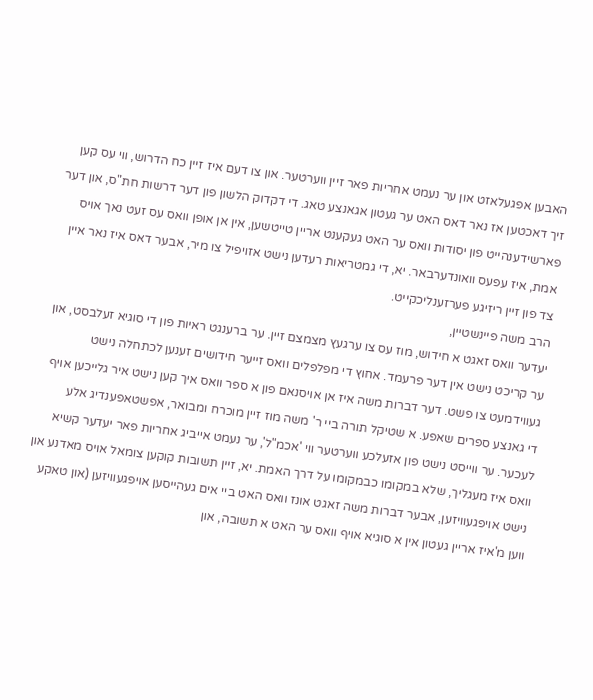האבען אפגעלאזט און ער נעמט אחריות פאר זיין ווערטער. און צו דעם איז זיין כח הדרוש, ווי עס קען זיך דאכטען אז נאר דאס האט ער געטון אגאנצע טאג. די דקדוק הלשון פון דער דרשות חת"ס, און דער פארשידענהייט פון יסודות וואס ער האט געקענט אריין טייטשען, אין אן אופן וואס עס זעט נאך אויס אמת, איז עפעס וואונדערבאר. יא, די גמטריאות רעדען נישט אזויפיל צו מיר, אבער דאס איז נאר איין צד פון זיין ריזיגע פערזענליכקייט.
הרב משה פיינשטיין,
יעדער וואס זאגט א חידוש, מוז עס צו ערגעץ מצמצם זיין. ער ברענגט ראיות פון די סוגיא זעלבסט, און ער קריכט נישט אין דער פרעמד. אחוץ די מפלפלים וואס זייער חידושים זענען לכתחלה נישט געווידמעט צו פשט. דער דברות משה איז אן אויסנאם פון א ספר וואס איך קען נישט איר גלייכען אויף די גאנצע ספרים שאפע. א שטיקל תורה ביי ר' משה מוז זיין מוכרח ומבואר, אפשטאפענדיג אלע לעכער. ער ווייסט נישט פון אזעלכע ווערטער ווי 'אכמ"ל', ער נעמט אייביג אחריות פאר יעדער קשיא וואס איז מעגליך, שלא במקומו כבמקומו על דרך האמת. יא, זיין תשובות קוקען צומאל אויס מאדנע און נישט אויפגעוויזען, אבער דברות משה זאגט אונז וואס האט ביי אים געהייסען אויפגעוויזען (און טאקע ווען מ'איז אריין געטון אין א סוגיא אויף וואס ער האט א תשובה, און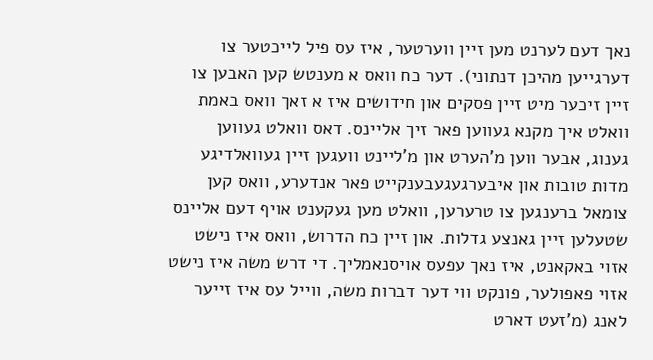נאך דעם לערנט מען זיין ווערטער, איז עס פיל לייכטער צו דערגייען מהיכן דנתוני). דער כח וואס א מענטש קען האבען צו זיין זיכער מיט זיין פסקים און חידושים איז א זאך וואס באמת וואלט איך מקנא געווען פאר זיך אליינס. דאס וואלט געווען גענוג, אבער ווען מ'הערט און מ'ליינט וועגען זיין געוואלדיגע מדות טובות און איבערגעגעבענקייט פאר אנדערע, וואס קען צומאל ברענגען צו טרערען, וואלט מען געקענט אויף דעם אליינס שטעלען זיין גאנצע גדלות. און זיין כח הדרוש, וואס איז נישט אזוי באקאנט, איז נאך עפעס אויסנאמליך. די דרש משה איז נישט אזוי פאפולער, פונקט ווי דער דברות משה, ווייל עס איז זייער לאנג (מ'זעט דארט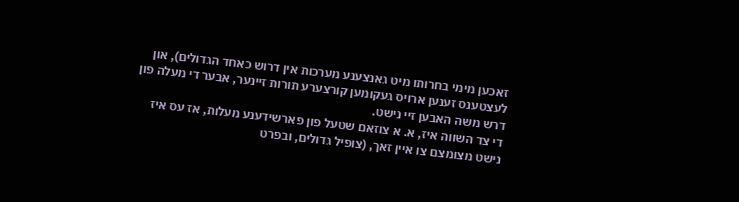זאכען מימי בחרותו מיט גאנצענע מערכות אין דרוש כאחד הגדולים), און לעצטענס זענען ארויס געקומען קורצערע תורות זיינער, אבער די מעלה פון דרש משה האבען זיי נישט.
די צד השווה איז, א. א צוזאם שטעל פון פארשידענע מעלות, אז עס איז נישט מצומצם צו איין זאך, (צופיל גדולים, ובפרט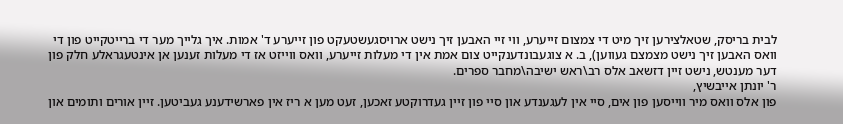לבית בריסק, שטאלצירען זיך מיט די צמצום זייערע, ווי זיי האבען זיך נישט ארויסגעשטעקט פון זייערע ד' אמות. איך גלייך מער די ברייטקייט פון די וואס האבען זיך נישט מצמצם געווען), ב. א צוגעבונדענקייט צום אמת אין די מעלות זייערע, וואס ווייזט אז די מעלות זענען אן אינטעגראלע חלק פון דער מענטש, נישט זיין דזשאב אלס רב\ראש ישיבה\מחבר ספרים.
ר' יונתן אייבשיץ,
פון אלס וואס מיר ווייסען פון אים, סיי אין לעגענדע און סיי פון זיין געדרוקטע זאכען, זעט מען א ריז אין פארשידענע געביטען. זיין אורים ותומים און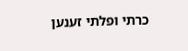כרתי ופלתי זענען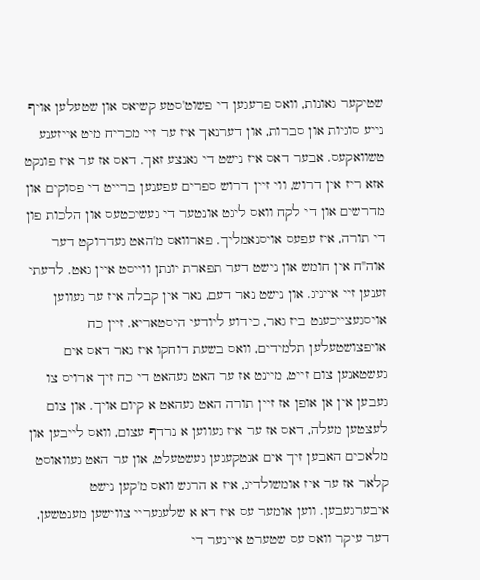שטיקער גאונות, וואס פרעגען די פשוט'סטע קשיאס און שטעלען אויף נייע סוגיות און סברות, און דערנאך איז ער זיי מכריח מיט אייזענע טשוואקעס. אבער דאס איז נישט די גאנצע זאך. דאס אז ער איז פונקט אזא ריז אין דרוש, ווי זיין דרוש ספרים עפענען ברייט די פסוקים און מדרשים און די לקח וואס ליגט אונטער די געשיכטעס און הלכות פון די תורה, איז עפעס אויסנאמליך. פארוואס מ'האט געדרוקט דער אוה"ח אין חומש און נישט דער תפארת יונתן ווייסט איין גאט. לדעתי זענען זיי אייניג. און נישט נאר דעם, נאר אין קבלה איז ער געווען אויסגעצייכענט ביז גאר, כידוע ליודעי היסטאריא. זיין כח אויפצושטעלען תלמידים, וואס בשעת דוחקו איז נאר דאס אים געשטאנען צום זייט, מיינט אז ער האט געהאט די כח זיך ארויס צו געבען אין אן אופן אז זיין תורה האט געהאט א קיום אויך. און צום לעצטען מעלה, דאס אז ער איז געווען א נרדף עצום, וואס לייבען און מלאכים האבען זיך אים אנטקעגען געשטעלט, און ער האט געוואוסט קלאר אז ער איז אומשולדיג, איז א הרגש וואס מ'קען נישט איבערגעבען. ווען אומער עס איז דא א שלעגעריי צווישען מענטשען, דער עיקר וואס עס שטערט איינער די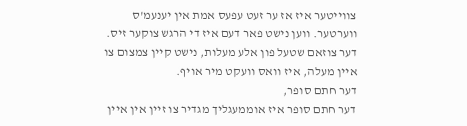צווייטער איז אז ער זעט עפעס אמת אין יענעמ'ס ווערטער. ווען נישט פאר דעם איז די הרגש צוקער זיס.
דער צוזאם שטעל פון אלע מעלות, נישט קיין צמצום צו איין מעלה, איז וואס וועקט מיר אויף.
דער חתם סופר,
דער חתם סופר איז אוממעגליך מגדיר צו זיין אין איין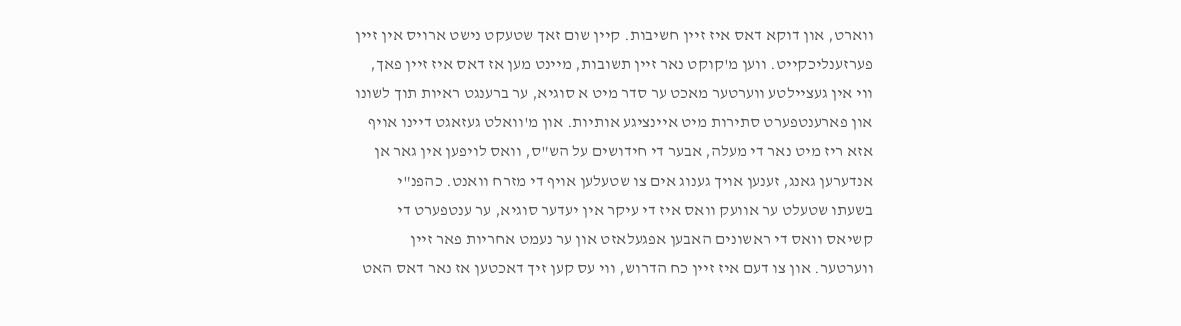ווארט, און דוקא דאס איז זיין חשיבות. קיין שום זאך שטעקט נישט ארויס אין זיין פערזענליכקייט. ווען מ'קוקט נאר זיין תשובות, מיינט מען אז דאס איז זיין פאך, ווי אין געציילטע ווערטער מאכט ער סדר מיט א סוגיא, ער ברענגט ראיות תוך לשונו און פארענטפערט סתירות מיט איינציגע אותיות. און מ'וואלט געזאגט דיינו אויף אזא ריז מיט נאר די מעלה, אבער די חידושים על הש"ס, וואס לויפען אין גאר אן אנדערען גאנג, זענען אויך גענוג אים צו שטעלען אויף די מזרח וואנט. כהפנ"י בשעתו שטעלט ער אוועק וואס איז די עיקר אין יעדער סוגיא, ער ענטפערט די קשיאס וואס די ראשונים האבען אפגעלאזט און ער נעמט אחריות פאר זיין ווערטער. און צו דעם איז זיין כח הדרוש, ווי עס קען זיך דאכטען אז נאר דאס האט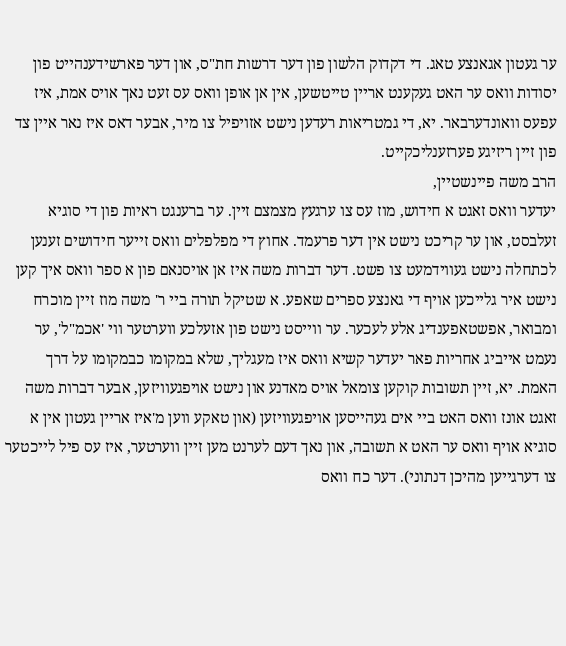ער געטון אגאנצע טאג. די דקדוק הלשון פון דער דרשות חת"ס, און דער פארשידענהייט פון יסודות וואס ער האט געקענט אריין טייטשען, אין אן אופן וואס עס זעט נאך אויס אמת, איז עפעס וואונדערבאר. יא, די גמטריאות רעדען נישט אזויפיל צו מיר, אבער דאס איז נאר איין צד פון זיין ריזיגע פערזענליכקייט.
הרב משה פיינשטיין,
יעדער וואס זאגט א חידוש, מוז עס צו ערגעץ מצמצם זיין. ער ברענגט ראיות פון די סוגיא זעלבסט, און ער קריכט נישט אין דער פרעמד. אחוץ די מפלפלים וואס זייער חידושים זענען לכתחלה נישט געווידמעט צו פשט. דער דברות משה איז אן אויסנאם פון א ספר וואס איך קען נישט איר גלייכען אויף די גאנצע ספרים שאפע. א שטיקל תורה ביי ר' משה מוז זיין מוכרח ומבואר, אפשטאפענדיג אלע לעכער. ער ווייסט נישט פון אזעלכע ווערטער ווי 'אכמ"ל', ער נעמט אייביג אחריות פאר יעדער קשיא וואס איז מעגליך, שלא במקומו כבמקומו על דרך האמת. יא, זיין תשובות קוקען צומאל אויס מאדנע און נישט אויפגעוויזען, אבער דברות משה זאגט אונז וואס האט ביי אים געהייסען אויפגעוויזען (און טאקע ווען מ'איז אריין געטון אין א סוגיא אויף וואס ער האט א תשובה, און נאך דעם לערנט מען זיין ווערטער, איז עס פיל לייכטער צו דערגייען מהיכן דנתוני). דער כח וואס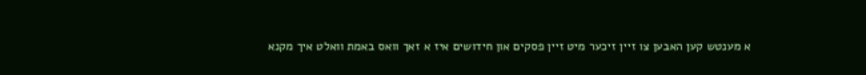א מענטש קען האבען צו זיין זיכער מיט זיין פסקים און חידושים איז א זאך וואס באמת וואלט איך מקנא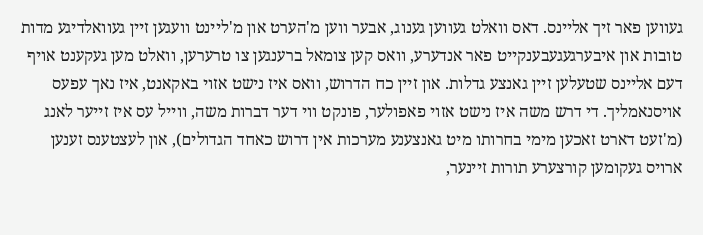געווען פאר זיך אליינס. דאס וואלט געווען גענוג, אבער ווען מ'הערט און מ'ליינט וועגען זיין געוואלדיגע מדות טובות און איבערגעגעבענקייט פאר אנדערע, וואס קען צומאל ברענגען צו טרערען, וואלט מען געקענט אויף דעם אליינס שטעלען זיין גאנצע גדלות. און זיין כח הדרוש, וואס איז נישט אזוי באקאנט, איז נאך עפעס אויסנאמליך. די דרש משה איז נישט אזוי פאפולער, פונקט ווי דער דברות משה, ווייל עס איז זייער לאנג (מ'זעט דארט זאכען מימי בחרותו מיט גאנצענע מערכות אין דרוש כאחד הגדולים), און לעצטענס זענען ארויס געקומען קורצערע תורות זיינער,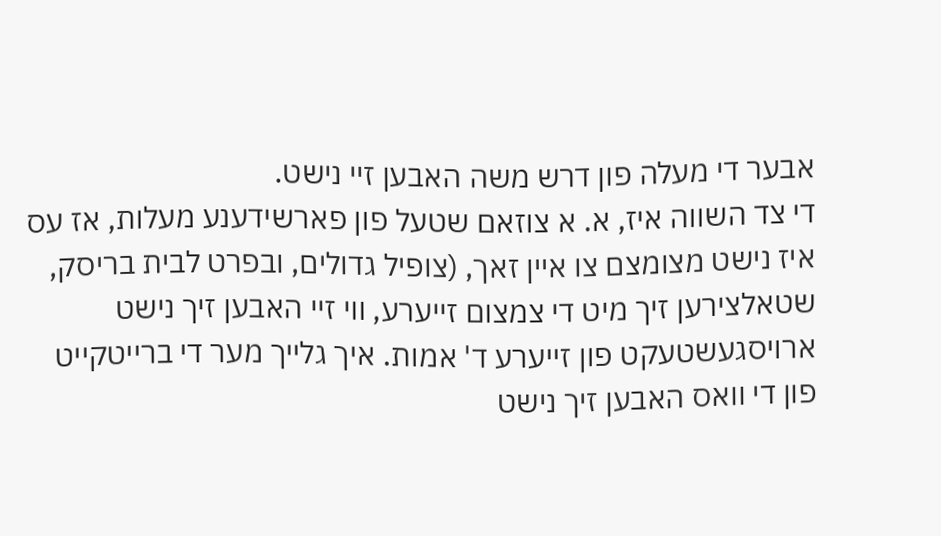אבער די מעלה פון דרש משה האבען זיי נישט.
די צד השווה איז, א. א צוזאם שטעל פון פארשידענע מעלות, אז עס איז נישט מצומצם צו איין זאך, (צופיל גדולים, ובפרט לבית בריסק, שטאלצירען זיך מיט די צמצום זייערע, ווי זיי האבען זיך נישט ארויסגעשטעקט פון זייערע ד' אמות. איך גלייך מער די ברייטקייט פון די וואס האבען זיך נישט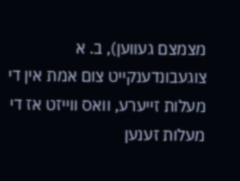מצמצם געווען), ב. א צוגעבונדענקייט צום אמת אין די מעלות זייערע, וואס ווייזט אז די מעלות זענען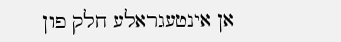אן אינטעגראלע חלק פון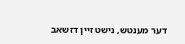דער מענטש, נישט זיין דזשאב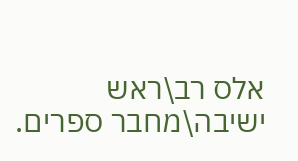אלס רב\ראש ישיבה\מחבר ספרים.